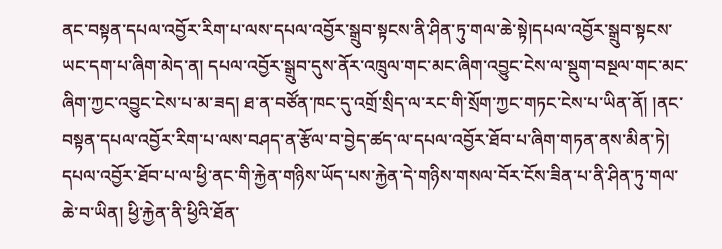ནང་བསྟན་དཔལ་འབྱོར་རིག་པ་ལས་དཔལ་འབྱོར་སྒྲུབ་སྟངས་ནི་ཤིན་ཏུ་གལ་ཆེ་སྟེ།དཔལ་འབྱོར་སྒྲུབ་སྟངས་ཡང་དག་པ་ཞིག་མེད་ན། དཔལ་འབྱོར་སྒྲུབ་དུས་ནོར་འཁྲུལ་གང་མང་ཞིག་འབྱུང་ངེས་ལ་སྡུག་བསྔལ་གང་མང་ཞིག་ཀྱང་འབྱུང་ངེས་པ་མ་ཟད། ཐ་ན་བཙོན་ཁང་དུ་འགྲོ་སྲིད་ལ་རང་གི་སྲོག་ཀྱང་གཏང་ངེས་པ་ཡིན་ནོ། །ནང་བསྟན་དཔལ་འབྱོར་རིག་པ་ལས་བཤད་ན་རྩོལ་བ་བྱེད་ཚད་ལ་དཔལ་འབྱོར་ཐོབ་པ་ཞིག་གཏན་ནས་མིན་ཏེ། དཔལ་འབྱོར་ཐོབ་པ་ལ་ཕྱི་ནང་གི་རྐྱེན་གཉིས་ཡོད་པས་རྐྱེན་དེ་གཉིས་གསལ་བོར་ངོས་ཟིན་པ་ནི་ཤིན་ཏུ་གལ་ཆེ་བ་ཡིན། ཕྱི་རྐྱེན་ནི་ཕྱིའི་ཐོན་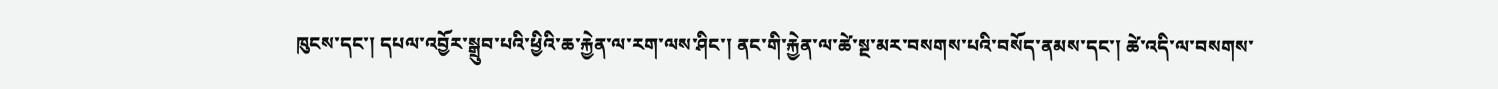ཁུངས་དང་། དཔལ་འབྱོར་སྒྲུབ་པའི་ཕྱིའི་ཆ་རྐྱེན་ལ་རག་ལས་ཤིང་། ནང་གི་རྐྱེན་ལ་ཚེ་སྔ་མར་བསགས་པའི་བསོད་ནམས་དང་། ཚེ་འདི་ལ་བསགས་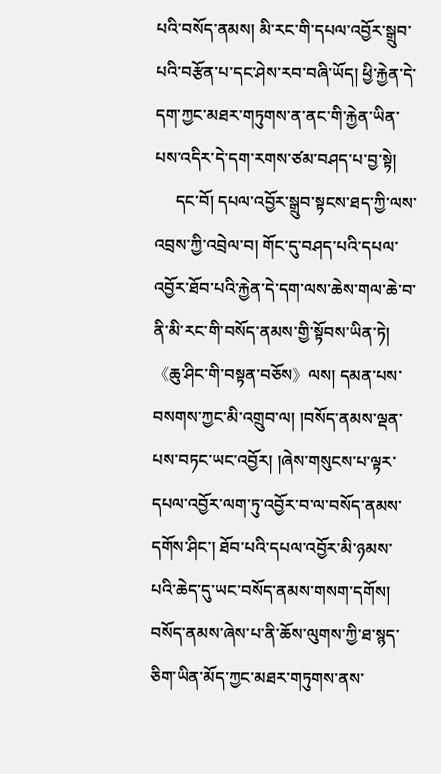པའི་བསོད་ནམས། མི་རང་གི་དཔལ་འབྱོར་སྒྲུབ་པའི་བརྩོན་པ་དང་ཤེས་རབ་བཞི་ཡོད། ཕྱི་རྐྱེན་དེ་དག་ཀྱང་མཐར་གཏུགས་ན་ནང་གི་རྐྱེན་ཡིན་པས་འདིར་དེ་དག་རགས་ཙམ་བཤད་པ་བྱ་སྟེ།
     དང་བོ། དཔལ་འབྱོར་སྒྲུབ་སྟངས་ཐད་ཀྱི་ལས་འབྲས་ཀྱི་འབྲེལ་བ། གོང་དུ་བཤད་པའི་དཔལ་འབྱོར་ཐོབ་པའི་རྐྱེན་དེ་དག་ལས་ཆེས་གལ་ཆེ་བ་ནི་མི་རང་གི་བསོད་ནམས་གྱི་སྟོབས་ཡིན་ཏེ། 《ཆུ་ཤིང་གི་བསྟན་བཅོས》ལས། དམན་པས་བསགས་ཀྱང་མི་འགྲུབ་ལ། །བསོད་ནམས་ལྡན་པས་བཏང་ཡང་འབྱོར། །ཞེས་གསུངས་པ་ལྟར་དཔལ་འབྱོར་ལག་ཏུ་འབྱོར་བ་ལ་བསོད་ནམས་དགོས་ཤིང་། ཐོབ་པའི་དཔལ་འབྱོར་མི་ཉམས་པའི་ཆེད་དུ་ཡང་བསོད་ནམས་གསག་དགོས། བསོད་ནམས་ཞེས་པ་ནི་ཆོས་ལུགས་ཀྱི་ཐ་སྙད་ཅིག་ཡིན་མོད་ཀྱང་མཐར་གཏུགས་ནས་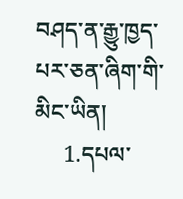བཤད་ན་རྒྱུ་ཁྱད་པར་ཅན་ཞིག་གི་མིང་ཡིན།
     1.དཔལ་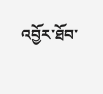འབྱོར་ཐོབ་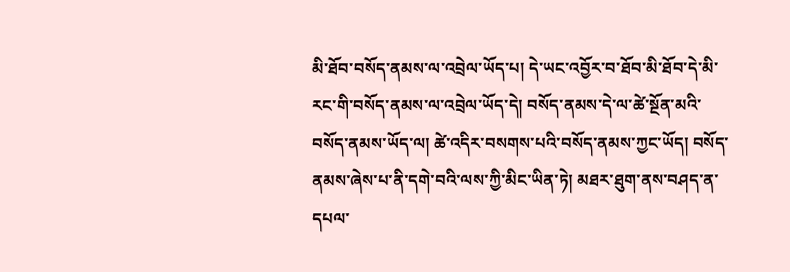མི་ཐོབ་བསོད་ནམས་ལ་འབྲེལ་ཡོད་པ། དེ་ཡང་འབྱོར་བ་ཐོབ་མི་ཐོབ་དེ་མི་རང་གི་བསོད་ནམས་ལ་འབྲེལ་ཡོད་དེ། བསོད་ནམས་དེ་ལ་ཚེ་སྔོན་མའི་བསོད་ནམས་ཡོད་ལ། ཚེ་འདིར་བསགས་པའི་བསོད་ནམས་ཀྱང་ཡོད། བསོད་ནམས་ཞེས་པ་ནི་དགེ་བའི་ལས་ཀྱི་མིང་ཡིན་ཏེ། མཐར་ཐུག་ནས་བཤད་ན་དཔལ་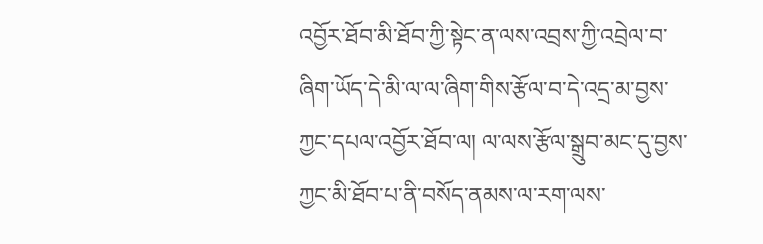འབྱོར་ཐོབ་མི་ཐོབ་ཀྱི་སྟེང་ན་ལས་འབྲས་ཀྱི་འབྲེལ་བ་ཞིག་ཡོད་དེ་མི་ལ་ལ་ཞིག་གིས་རྩོལ་བ་དེ་འདྲ་མ་བྱས་ཀྱང་དཔལ་འབྱོར་ཐོབ་ལ། ལ་ལས་རྩོལ་སྒྲུབ་མང་དུ་བྱས་ཀྱང་མི་ཐོབ་པ་ནི་བསོད་ནམས་ལ་རག་ལས་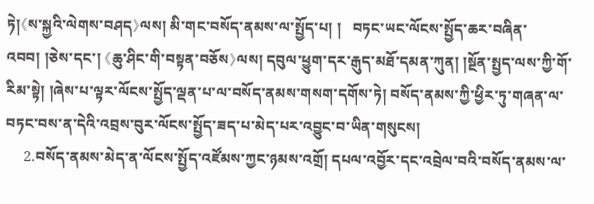ཏེ།《ས་སྐྱའི་ལེགས་བཤད》ལས། མི་གང་བསོད་ནམས་ལ་སྤྱོད་པ། །   བཏང་ཡང་ལོངས་སྤྱོད་ཆར་བཞིན་འབབ། །ཅེས་དང་། 《ཆུ་ཤིང་གི་བསྟན་བཅོས》ལས། དབུལ་ཕྱུག་དར་རྒུད་མཐོ་དམན་ཀུན། །སྔོན་སྤྱད་ལས་ཀྱི་གོ་རིམ་སྟེ། །ཞེས་པ་ལྟར་ལོངས་སྤྱོད་ལྡན་པ་ལ་བསོད་ནམས་གསག་དགོས་ཏེ། བསོད་ནམས་ཀྱི་ཕྱིར་ཏུ་གཞན་ལ་བཏང་བས་ན་དེའི་འབྲས་བུར་ལོངས་སྤྱོད་ཟད་པ་མེད་པར་འབྱུང་བ་ཡིན་གསུངས།
     2.བསོད་ནམས་མེད་ན་ལོངས་སྤྱོད་འཛོམས་ཀྱང་ཉམས་འགྲོ། དཔལ་འབྱོར་དང་འབྲེལ་བའི་བསོད་ནམས་ལ་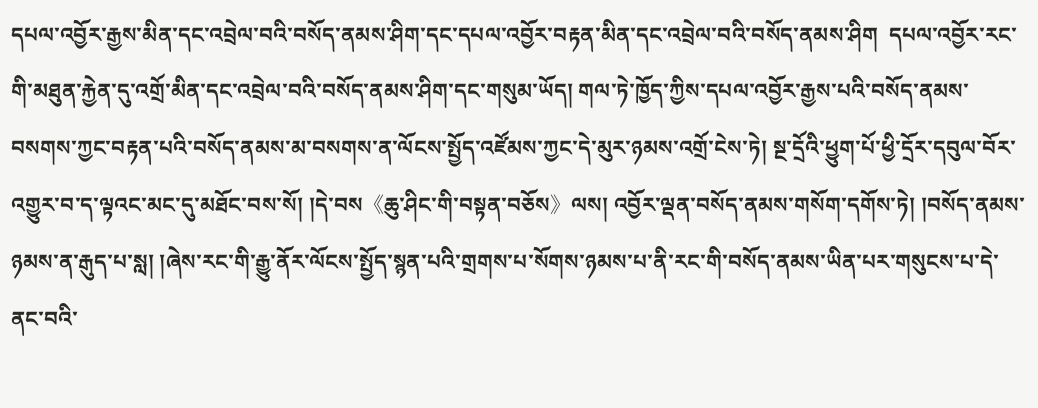དཔལ་འབྱོར་རྒྱས་མིན་དང་འབྲེལ་བའི་བསོད་ནམས་ཤིག་དང་དཔལ་འབྱོར་བརྟན་མིན་དང་འབྲེལ་བའི་བསོད་ནམས་ཤིག  དཔལ་འབྱོར་རང་གི་མཐུན་རྐྱེན་དུ་འགྲོ་མིན་དང་འབྲེལ་བའི་བསོད་ནམས་ཤིག་དང་གསུམ་ཡོད། གལ་ཏེ་ཁྱོད་ཀྱིས་དཔལ་འབྱོར་རྒྱས་པའི་བསོད་ནམས་བསགས་ཀྱང་བརྟན་པའི་བསོད་ནམས་མ་བསགས་ན་ལོངས་སྤྱོད་འཛོམས་ཀྱང་དེ་མུར་ཉམས་འགྲོ་ངེས་ཏེ། སྔ་དྲོའི་ཕྱུག་པོ་ཕྱི་དྲོར་དབུལ་བོར་འགྱུར་བ་ད་ལྟའང་མང་དུ་མཐོང་བས་སོ། །དེ་བས《ཆུ་ཤིང་གི་བསྟན་བཅོས》ལས། འབྱོར་ལྡན་བསོད་ནམས་གསོག་དགོས་ཏེ། །བསོད་ནམས་ཉམས་ན་རྒུད་པ་སླ། །ཞེས་རང་གི་རྒྱུ་ནོར་ལོངས་སྤྱོད་སྙན་པའི་གྲགས་པ་སོགས་ཉམས་པ་ནི་རང་གི་བསོད་ནམས་ཡིན་པར་གསུངས་པ་དེ་ནང་བའི་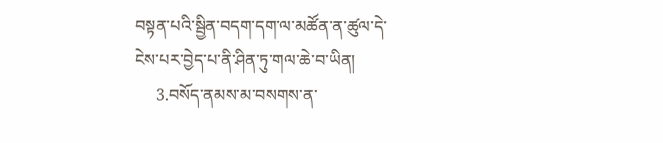བསྟན་པའི་སྦྱིན་བདག་དག་ལ་མཚོན་ན་ཚུལ་དེ་ངེས་པར་བྱེད་པ་ནི་ཤིན་ཏུ་གལ་ཆེ་བ་ཡིན།
     3.བསོད་ནམས་མ་བསགས་ན་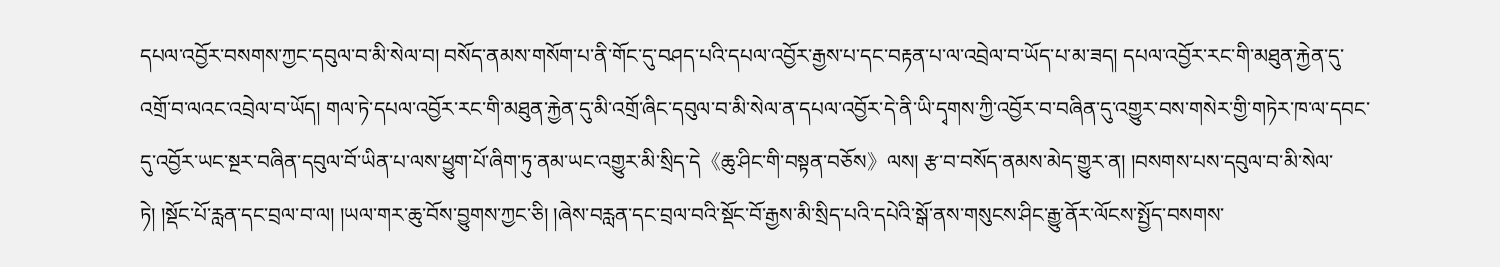དཔལ་འབྱོར་བསགས་ཀྱང་དབུལ་བ་མི་སེལ་བ། བསོད་ནམས་གསོག་པ་ནི་གོང་དུ་བཤད་པའི་དཔལ་འབྱོར་རྒྱས་པ་དང་བརྟན་པ་ལ་འབྲེལ་བ་ཡོད་པ་མ་ཟད། དཔལ་འབྱོར་རང་གི་མཐུན་རྐྱེན་དུ་འགྲོ་བ་ལའང་འབྲེལ་བ་ཡོད། གལ་ཏེ་དཔལ་འབྱོར་རང་གི་མཐུན་རྐྱེན་དུ་མི་འགྲོ་ཞིང་དབུལ་བ་མི་སེལ་ན་དཔལ་འབྱོར་དེ་ནི་ཡི་དྭགས་ཀྱི་འབྱོར་བ་བཞིན་དུ་འགྱུར་བས་གསེར་གྱི་གཏེར་ཁ་ལ་དབང་དུ་འབྱོར་ཡང་སྔར་བཞིན་དབུལ་བོ་ཡིན་པ་ལས་ཕྱུག་པོ་ཞིག་ཏུ་ནམ་ཡང་འགྱུར་མི་སྲིད་དེ《ཆུ་ཤིང་གི་བསྟན་བཅོས》ལས། རྩ་བ་བསོད་ནམས་མེད་གྱུར་ན། །བསགས་པས་དབུལ་བ་མི་སེལ་ཏེ། །སྡོང་པོ་རླན་དང་བྲལ་བ་ལ། །ཡལ་གར་ཆུ་བོས་བྱུགས་ཀྱང་ཅི། །ཞེས་བརླན་དང་བྲལ་བའི་སྡོང་བོ་རྒྱས་མི་སྲིད་པའི་དཔེའི་སྒོ་ནས་གསུངས་ཤིང་རྒྱུ་ནོར་ལོངས་སྤྱོད་བསགས་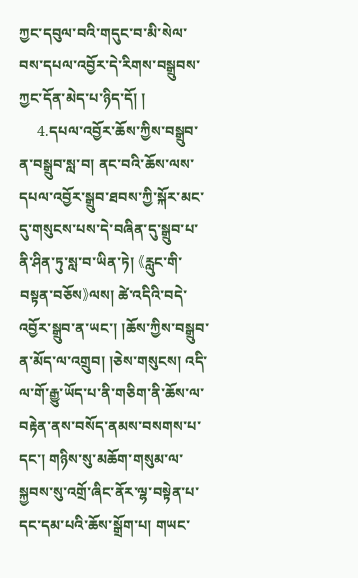ཀྱང་དབུལ་བའི་གདུང་བ་མི་སེལ་བས་དཔལ་འབྱོར་དེ་རིགས་བསྒྲུབས་ཀྱང་དོན་མེད་པ་ཉིད་དོ། །
     4.དཔལ་འབྱོར་ཆོས་ཀྱིས་བསྒྲུབ་ན་བསྒྲུབ་སླ་བ། ནང་བའི་ཆོས་ལས་དཔལ་འབྱོར་སྒྲུབ་ཐབས་ཀྱི་སྐོར་མང་དུ་གསུངས་པས་དེ་བཞིན་དུ་སྒྲུབ་པ་ནི་ཤིན་ཏུ་སླ་བ་ཡིན་ཏེ། 《རླུང་གི་བསྟན་བཅོས》ལས། ཚེ་འདིའི་བདེ་འབྱོར་སྒྲུབ་ན་ཡང་། །ཆོས་ཀྱིས་བསྒྲུབ་ན་མོད་ལ་འགྲུབ། །ཅེས་གསུངས། འདི་ལ་གོ་རྒྱུ་ཡོད་པ་ནི་གཅིག་ནི་ཆོས་ལ་བརྟེན་ནས་བསོད་ནམས་བསགས་པ་དང་། གཉིས་སུ་མཆོག་གསུམ་ལ་སྐྱབས་སུ་འགྲོ་ཞིང་ནོར་ལྷ་བསྟེན་པ་དང་དམ་པའི་ཆོས་སྒྲོག་པ། གཡང་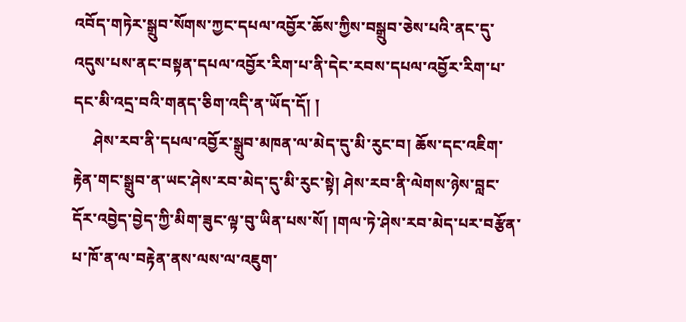འབོད་གཏེར་སྒྲུབ་སོགས་ཀྱང་དཔལ་འབྱོར་ཆོས་ཀྱིས་བསྒྲུབ་ཅེས་པའི་ནང་དུ་འདུས་པས་ནང་བསྟན་དཔལ་འབྱོར་རིག་པ་ནི་དེང་རབས་དཔལ་འབྱོར་རིག་པ་དང་མི་འདྲ་བའི་གནད་ཅིག་འདི་ན་ཡོད་དོ། །
     ཤེས་རབ་ནི་དཔལ་འབྱོར་སྒྲུབ་མཁན་ལ་མེད་དུ་མི་རུང་བ། ཆོས་དང་འཇིག་རྟེན་གང་སྒྲུབ་ན་ཡང་ཤེས་རབ་མེད་དུ་མི་རུང་སྟེ། ཤེས་རབ་ནི་ལེགས་ཉེས་བླང་དོར་འབྱེད་བྱེད་ཀྱི་མིག་ཟུང་ལྟ་བུ་ཡིན་པས་སོ། །གལ་ཏེ་ཤེས་རབ་མེད་པར་བརྩོན་པ་ཁོ་ན་ལ་བརྟེན་ནས་ལས་ལ་འཇུག་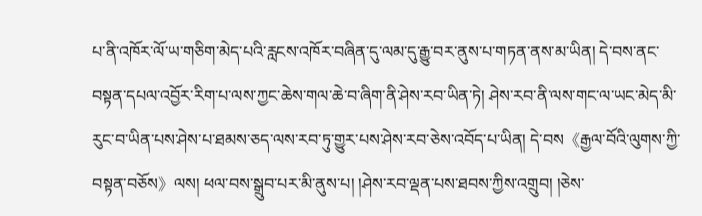པ་ནི་འཁོར་ལོ་ཡ་གཅིག་མེད་པའི་རླངས་འཁོར་བཞིན་དུ་ལམ་དུ་རྒྱུ་བར་ནུས་པ་གཏན་ནས་མ་ཡིན། དེ་བས་ནང་བསྟན་དཔལ་འབྱོར་རིག་པ་ལས་ཀྱང་ཆེས་གལ་ཆེ་བ་ཞིག་ནི་ཤེས་རབ་ཡིན་ཏེ། ཤེས་རབ་ནི་ལས་གང་ལ་ཡང་མེད་མི་རུང་བ་ཡིན་པས་ཤེས་པ་ཐམས་ཅད་ལས་རབ་ཏུ་གྱུར་པས་ཤེས་རབ་ཅེས་འབོད་པ་ཡིན། དེ་བས《རྒྱལ་བོའི་ལུགས་ཀྱི་བསྟན་བཅོས》ལས། ཕལ་བས་སྒྲུབ་པར་མི་ནུས་པ། །ཤེས་རབ་ལྡན་པས་ཐབས་ཀྱིས་འགྲུབ། །ཅེས་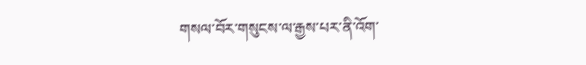གསལ་བོར་གསུངས་ལ་རྒྱས་པར་ནི་འོག་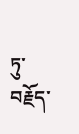ཏུ་བརྗོད་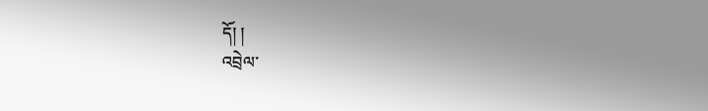དོ། །
འབྲེལ་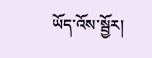ཡོད་འོས་སྦྱོར།